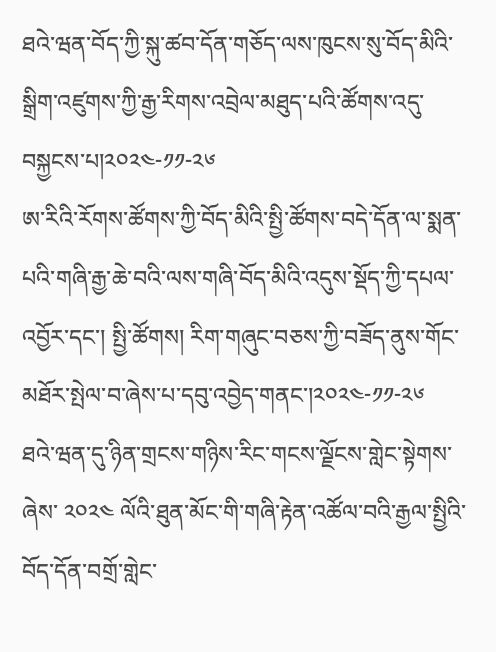ཐའེ་ཝན་བོད་ཀྱི་སྐུ་ཚབ་དོན་གཅོད་ལས་ཁུངས་སུ་བོད་མིའི་སྒྲིག་འཛུགས་ཀྱི་རྒྱ་རིགས་འབྲེལ་མཐུད་པའི་ཚོགས་འདུ་བསྐྱངས་པ།༢༠༢༤-༡༡-༢༦
ཨ་རིའི་རོགས་ཚོགས་ཀྱི་བོད་མིའི་སྤྱི་ཚོགས་བདེ་དོན་ལ་སྨན་པའི་གཞི་རྒྱ་ཆེ་བའི་ལས་གཞི་བོད་མིའི་འདུས་སྡོད་ཀྱི་དཔལ་འབྱོར་དང་། སྤྱི་ཚོགས། རིག་གཞུང་བཅས་ཀྱི་བཟོད་ནུས་གོང་མཐོར་སྤེལ་བ་ཞེས་པ་དབུ་འབྱེད་གནང་།༢༠༢༤-༡༡-༢༦
ཐའེ་ཝན་དུ་ཉིན་གྲངས་གཉིས་རིང་གངས་ལྗོངས་གླེང་སྟེགས་ཞེས་ ༢༠༢༤ ལོའི་ཐུན་མོང་གི་གཞི་རྟེན་འཚོལ་བའི་རྒྱལ་སྤྱིའི་བོད་དོན་བགྲོ་གླེང་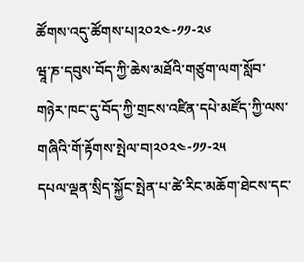ཚོགས་འདུ་ཚོགས་པ།༢༠༢༤-༡༡-༢༦
ཝཱ་ཎ་དབུས་བོད་ཀྱི་ཆེས་མཐོའི་གཙུག་ལག་སློབ་གཉེར་ཁང་དུ་བོད་ཀྱི་གྲངས་འཛིན་དཔེ་མཛོད་ཀྱི་ལས་གཞིའི་གོ་རྟོགས་སྤེལ་བ།༢༠༢༤-༡༡-༢༥
དཔལ་ལྡན་སྲིད་སྐྱོང་སྤེན་པ་ཚེ་རིང་མཆོག་ཐེངས་དང་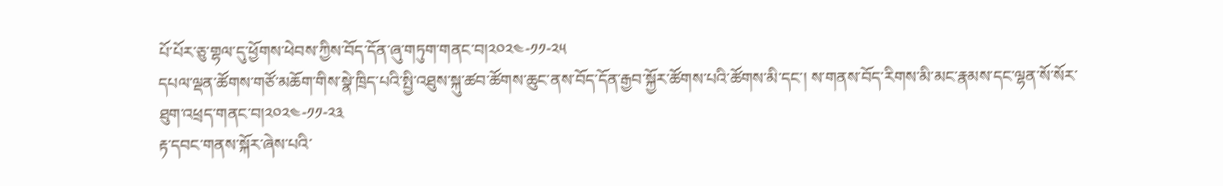པོ་པོར་ཅུ་གྷལ་དུ་ཕྱོགས་ཕེབས་ཀྱིས་བོད་དོན་ཞུ་གཏུག་གནང་བ།༢༠༢༤-༡༡-༢༥
དཔལ་ལྡན་ཚོགས་གཙོ་མཆོག་གིས་སྣེ་ཁྲིད་པའི་སྤྱི་འཐུས་སྐུ་ཚབ་ཚོགས་ཆུང་ནས་བོད་དོན་རྒྱབ་སྐྱོར་ཚོགས་པའི་ཚོགས་མི་དང་། ས་གནས་བོད་རིགས་མི་མང་རྣམས་དང་ལྷན་སོ་སོར་ཐུག་འཕྲད་གནང་བ།༢༠༢༤-༡༡-༢༣
རྟ་དབང་གནས་སྐོར་ཞེས་པའི་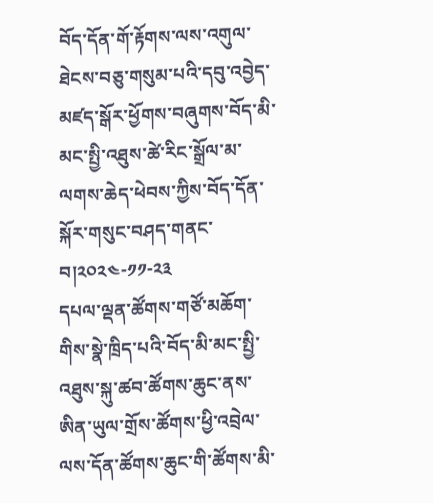བོད་དོན་གོ་རྟོགས་ལས་འགུལ་ཐེངས་བཅུ་གསུམ་པའི་དབུ་འབྱེད་མཛད་སྒོར་ཕྱོགས་བཞུགས་བོད་མི་མང་སྤྱི་འཐུས་ཚེ་རིང་སྒྲོལ་མ་ལགས་ཆེད་ཕེབས་ཀྱིས་བོད་དོན་སྐོར་གསུང་བཤད་གནང་བ།༢༠༢༤-༡༡-༢༣
དཔལ་ལྡན་ཚོགས་གཙོ་མཆོག་གིས་སྣེ་ཁྲིད་པའི་བོད་མི་མང་སྤྱི་འཐུས་སྐུ་ཚབ་ཚོགས་ཆུང་ནས་ཨིན་ཡུལ་གྲོས་ཚོགས་ཕྱི་འབྲེལ་ལས་དོན་ཚོགས་ཆུང་གི་ཚོགས་མི་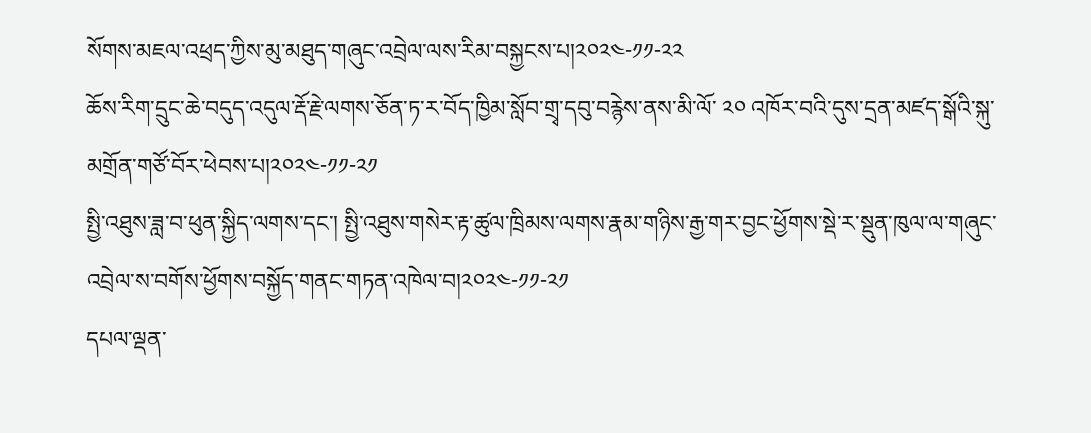སོགས་མཇལ་འཕྲད་ཀྱིས་མུ་མཐུད་གཞུང་འབྲེལ་ལས་རིམ་བསྐྱངས་པ།༢༠༢༤-༡༡-༢༢
ཆོས་རིག་དྲུང་ཆེ་བདུད་འདུལ་རྡོ་རྗེ་ལགས་ཅོན་ཏ་ར་བོད་ཁྱིམ་སློབ་གྲྭ་དབུ་བརྙེས་ནས་མི་ལོ་ ༢༠ འཁོར་བའི་དུས་དྲན་མཛད་སྒོའི་སྐུ་མགྲོན་གཙོ་བོར་ཕེབས་པ།༢༠༢༤-༡༡-༢༡
སྤྱི་འཐུས་ཟླ་བ་ཕུན་སྐྱིད་ལགས་དང་། སྤྱི་འཐུས་གསེར་རྟ་ཚུལ་ཁྲིམས་ལགས་རྣམ་གཉིས་རྒྱ་གར་བྱང་ཕྱོགས་སྡེ་ར་སྡུན་ཁུལ་ལ་གཞུང་འབྲེལ་ས་བགོས་ཕྱོགས་བསྐྱོད་གནང་གཏན་འཁེལ་བ།༢༠༢༤-༡༡-༢༡
དཔལ་ལྡན་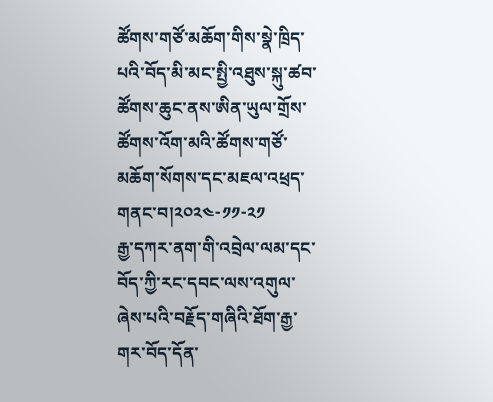ཚོགས་གཙོ་མཆོག་གིས་སྣེ་ཁྲིད་པའི་བོད་མི་མང་སྤྱི་འཐུས་སྐུ་ཚབ་ཚོགས་ཆུང་ནས་ཨིན་ཡུལ་གྲོས་ཚོགས་འོག་མའི་ཚོགས་གཙོ་མཆོག་སོགས་དང་མཇལ་འཕྲད་གནང་བ།༢༠༢༤-༡༡-༢༡
རྒྱ་དཀར་ནག་གི་འབྲེལ་ལམ་དང་བོད་ཀྱི་རང་དབང་ལས་འགུལ་ཞེས་པའི་བརྗོད་གཞིའི་ཐོག་རྒྱ་གར་བོད་དོན་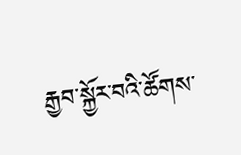རྒྱབ་སྐྱོར་བའི་ཚོགས་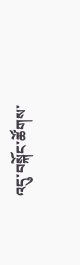འདུ་བསྐོང་ཚོགས་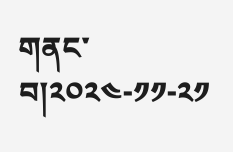གནང་བ།༢༠༢༤-༡༡-༢༡